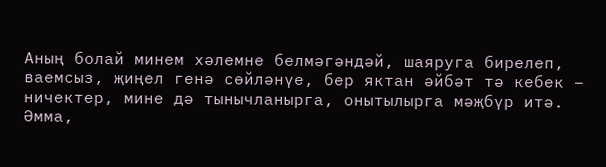Аның болай минем хәлемне белмәгәндәй, шаяруга бирелеп, ваемсыз, җиңел генә сөйләнүе, бер яктан әйбәт тә кебек – ничектер, мине дә тынычланырга, онытылырга мәҗбүр итә. Әмма,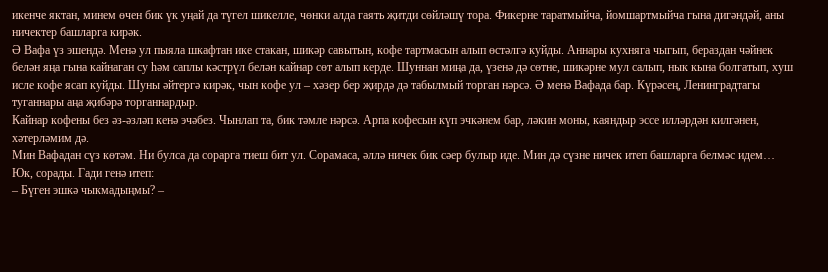икенче яктан, минем өчен бик үк уңай да түгел шикелле, чөнки алда гаять җитди сөйләшү тора. Фикерне таратмыйча, йомшартмыйча гына дигәндәй, аны ничектер башларга кирәк.
Ә Вафа үз эшендә. Менә ул пыяла шкафтан ике стакан, шикәр савытын, кофе тартмасын алып өстәлгә куйды. Аннары кухняга чыгып, бераздан чәйнек белән яңа гына кайнаган су һәм саплы кәстрүл белән кайнар сөт алып керде. Шуннан миңа да, үзенә дә сөтне, шикәрне мул салып, нык кына болгатып, хуш исле кофе ясап куйды. Шуны әйтергә кирәк, чын кофе ул – хәзер бер җирдә дә табылмый торган нәрсә. Ә менә Вафада бар. Күрәсең, Ленинградтагы туганнары аңа җибәрә торганнардыр.
Кайнар кофены без әз-әзләп кенә эчәбез. Чынлап та, бик тәмле нәрсә. Арпа кофесын күп эчкәнем бар, ләкин моны, каяндыр эссе илләрдән килгәнен, хәтерләмим дә.
Мин Вафадан сүз көтәм. Ни булса да сорарга тиеш бит ул. Сорамаса, әллә ничек бик сәер булыр иде. Мин дә сүзне ничек итеп башларга белмәс идем…
Юк, сорады. Гади генә итеп:
– Бүген эшкә чыкмадыңмы? –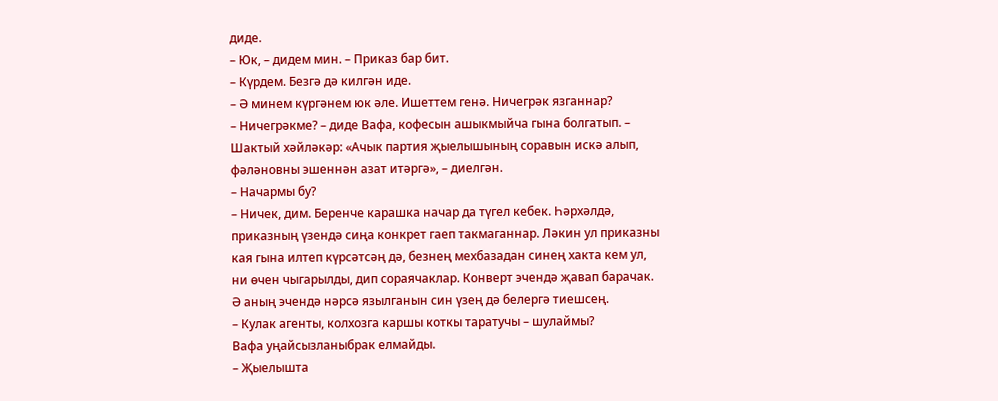диде.
– Юк, – дидем мин. – Приказ бар бит.
– Күрдем. Безгә дә килгән иде.
– Ә минем күргәнем юк әле. Ишеттем генә. Ничегрәк язганнар?
– Ничегрәкме? – диде Вафа, кофесын ашыкмыйча гына болгатып. – Шактый хәйләкәр: «Ачык партия җыелышының соравын искә алып, фәләновны эшеннән азат итәргә», – диелгән.
– Начармы бу?
– Ничек, дим. Беренче карашка начар да түгел кебек. Һәрхәлдә, приказның үзендә сиңа конкрет гаеп такмаганнар. Ләкин ул приказны кая гына илтеп күрсәтсәң дә, безнең мехбазадан синең хакта кем ул, ни өчен чыгарылды, дип сораячаклар. Конверт эчендә җавап барачак. Ә аның эчендә нәрсә язылганын син үзең дә белергә тиешсең.
– Кулак агенты, колхозга каршы коткы таратучы – шулаймы?
Вафа уңайсызланыбрак елмайды.
– Җыелышта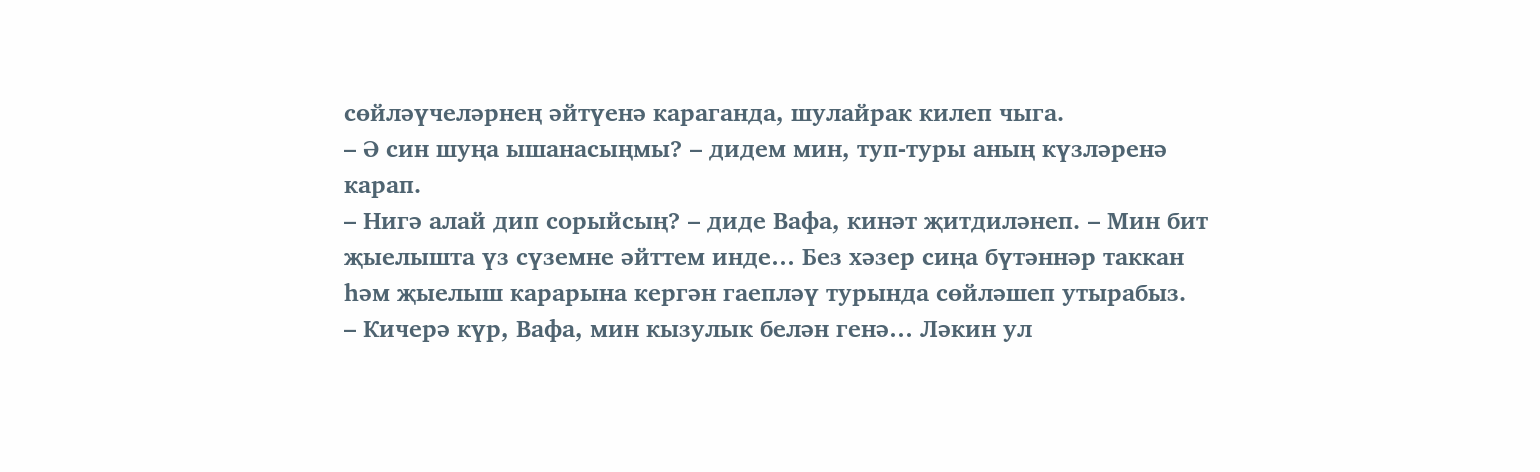сөйләүчеләрнең әйтүенә караганда, шулайрак килеп чыга.
– Ә син шуңа ышанасыңмы? – дидем мин, туп-туры аның күзләренә карап.
– Нигә алай дип сорыйсың? – диде Вафа, кинәт җитдиләнеп. – Мин бит җыелышта үз сүземне әйттем инде… Без хәзер сиңа бүтәннәр таккан һәм җыелыш карарына кергән гаепләү турында сөйләшеп утырабыз.
– Кичерә күр, Вафа, мин кызулык белән генә… Ләкин ул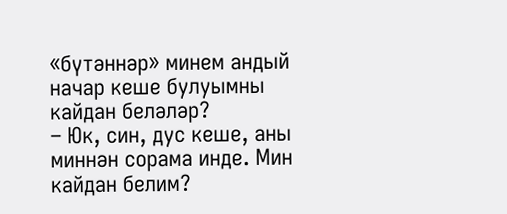«бүтәннәр» минем андый начар кеше булуымны кайдан беләләр?
– Юк, син, дус кеше, аны миннән сорама инде. Мин кайдан белим?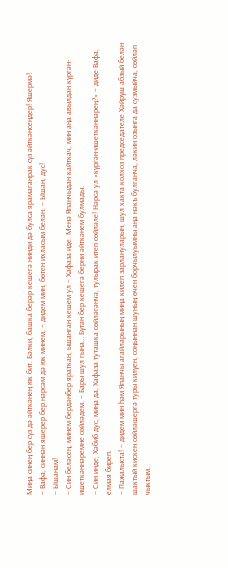Миңа синең бер сүз дә әйткәнең юк бит. Бәлки, башка берәр кешегә нинди дә булса ярамаганрак сүз әйткәнсеңдер! Яшермә!
– Вафа, синнән яшерер бер нәрсәм дә юк минем, – дидем мин, бөтен ихласым белән. – Ышан, дус!
– Ышанам!
– Син беләсең, минем бердәнбер яраткан, ышанган кешем ул – Хафаза иде. Менә Япанчыдан кайткач, мин аңа авылдан күргән-ишеткәннәремне сөйләдем. – Бары шул гына… Бүтән бер кешегә берни әйткәнем булмады.
– Син инде, Хәбиб дус, миңа да, Хафаза туташка сөйләгәнчә, тулырак итеп сөйләле! Нәрсә ул «күргән-ишеткәннәрең?» – диде Вафа, елмая биреп.
– Пажалыста! – дидем мин һәм Япанчы агайларының миңа килеп зарлануларын, шул хакта колхоз председателе Хәйрүш абзый белән шактый кискен сөйләшергә туры килүен, соңыннан шуның өчен борчылуымны аңа нәкъ булганча, ләкин озынга да сузмыйча, сөйләп чыктым.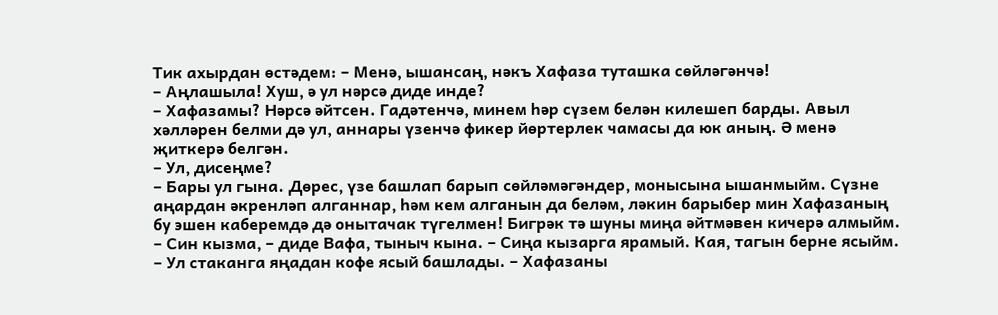Тик ахырдан өстәдем: – Менә, ышансаң, нәкъ Хафаза туташка сөйләгәнчә!
– Аңлашыла! Хуш, ә ул нәрсә диде инде?
– Хафазамы? Нәрсә әйтсен. Гадәтенчә, минем һәр сүзем белән килешеп барды. Авыл хәлләрен белми дә ул, аннары үзенчә фикер йөртерлек чамасы да юк аның. Ә менә җиткерә белгән.
– Ул, дисеңме?
– Бары ул гына. Дөрес, үзе башлап барып сөйләмәгәндер, монысына ышанмыйм. Сүзне аңардан әкренләп алганнар, һәм кем алганын да беләм, ләкин барыбер мин Хафазаның бу эшен каберемдә дә онытачак түгелмен! Бигрәк тә шуны миңа әйтмәвен кичерә алмыйм.
– Син кызма, – диде Вафа, тыныч кына. – Сиңа кызарга ярамый. Кая, тагын берне ясыйм. – Ул стаканга яңадан кофе ясый башлады. – Хафазаны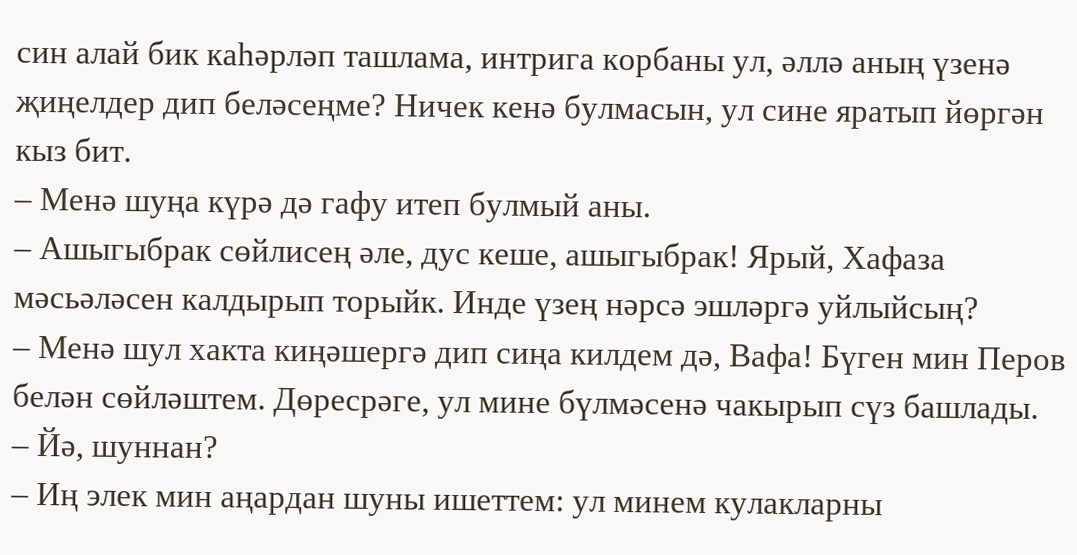син алай бик каһәрләп ташлама, интрига корбаны ул, әллә аның үзенә җиңелдер дип беләсеңме? Ничек кенә булмасын, ул сине яратып йөргән кыз бит.
– Менә шуңа күрә дә гафу итеп булмый аны.
– Ашыгыбрак сөйлисең әле, дус кеше, ашыгыбрак! Ярый, Хафаза мәсьәләсен калдырып торыйк. Инде үзең нәрсә эшләргә уйлыйсың?
– Менә шул хакта киңәшергә дип сиңа килдем дә, Вафа! Бүген мин Перов белән сөйләштем. Дөресрәге, ул мине бүлмәсенә чакырып сүз башлады.
– Йә, шуннан?
– Иң элек мин аңардан шуны ишеттем: ул минем кулакларны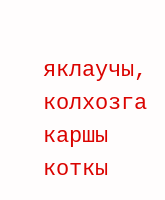яклаучы, колхозга каршы коткы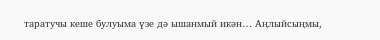таратучы кеше булуыма үзе дә ышанмый икән… Аңлыйсыңмы,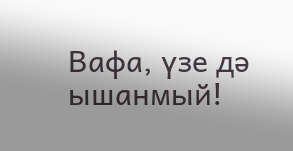Вафа, үзе дә ышанмый!